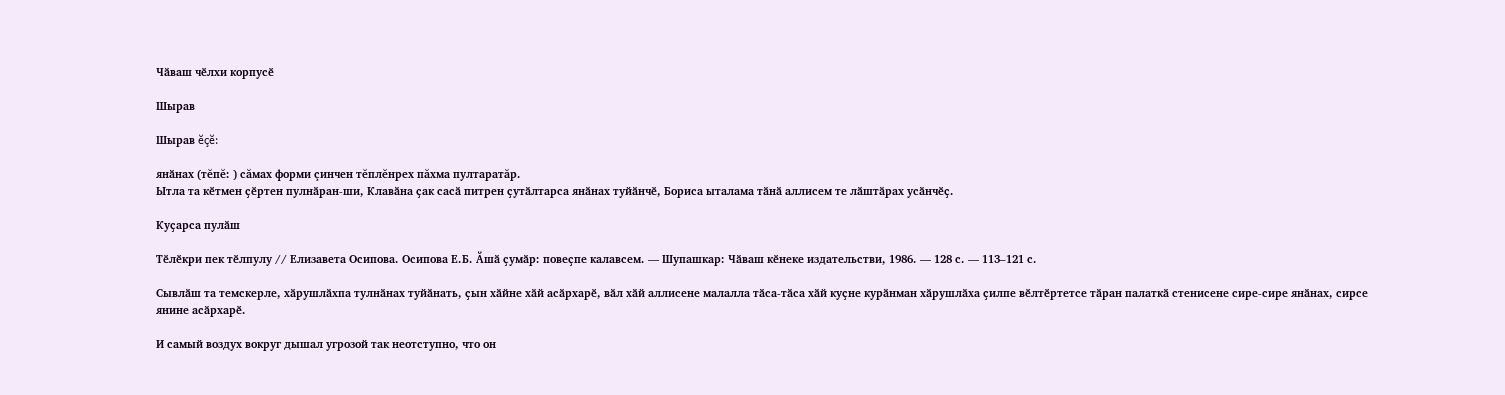Чӑваш чӗлхи корпусӗ

Шырав

Шырав ĕçĕ:

янӑнах (тĕпĕ: ) сăмах форми çинчен тĕплĕнрех пăхма пултаратăр.
Ытла та кӗтмен ҫӗртен пулнӑран-ши, Клавӑна ҫак сасӑ питрен ҫутӑлтарса янӑнах туйӑнчӗ, Бориса ыталама тӑнӑ аллисем те лӑштӑрах усӑнчӗҫ.

Куҫарса пулӑш

Тӗлӗкри пек тӗлпулу // Елизавета Осипова. Осипова Е.Б. Ӑшӑ ҫумӑр: повеҫпе калавсем. — Шупашкар: Чӑваш кӗнеке издательстви, 1986. — 128 с. — 113–121 с.

Сывлӑш та темскерле, хӑрушлӑхпа тулнӑнах туйӑнать, ҫын хӑйне хӑй асӑрхарӗ, вӑл хӑй аллисене малалла тӑса-тӑса хӑй куҫне курӑнман хӑрушлӑха ҫилпе вӗлтӗртетсе тӑран палаткӑ стенисене сире-сире янӑнах, сирсе янине асӑрхарӗ.

И самый воздух вокруг дышал угрозой так неотступно, что он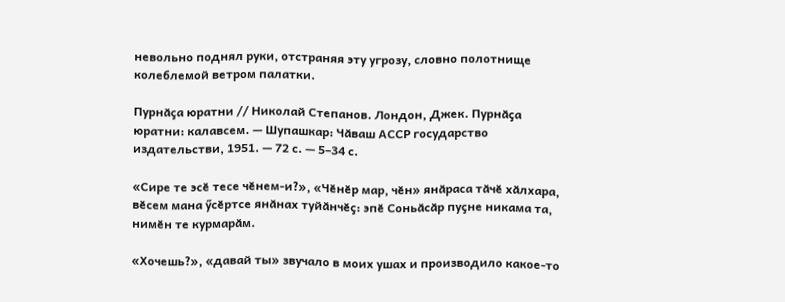невольно поднял руки, отстраняя эту угрозу, словно полотнище колеблемой ветром палатки.

Пурнӑҫа юратни // Николай Степанов. Лондон, Джек. Пурнӑҫа юратни: калавсем. — Шупашкар: Чӑваш АССР государство издательстви, 1951. — 72 с. — 5–34 с.

«Сире те эсӗ тесе чӗнем-и?», «Чӗнӗр мар, чӗн» янӑраса тӑчӗ хӑлхара, вӗсем мана ӳсӗртсе янӑнах туйӑнчӗҫ: эпӗ Соньӑсӑр пуҫне никама та, нимӗн те курмарӑм.

«Хочешь?», «давай ты» звучало в моих ушах и производило какое-то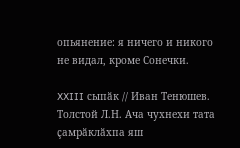опьянение: я ничего и никого не видал, кроме Сонечки.

XXIII сыпӑк // Иван Тенюшев. Толстой Л.Н. Ача чухнехи тата ҫамрӑклӑхпа яш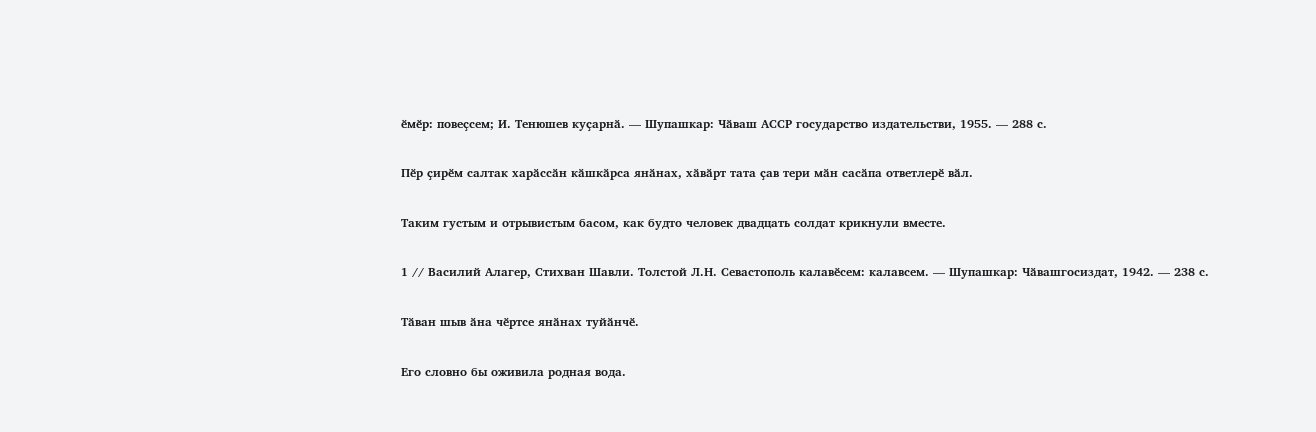ӗмӗр: повеҫсем; И. Тенюшев куҫарнӑ. — Шупашкар: Чӑваш АССР государство издательстви, 1955. — 288 с.

Пӗр ҫирӗм салтак харӑссӑн кӑшкӑрса янӑнах, хӑвӑрт тата ҫав тери мӑн сасӑпа ответлерӗ вӑл.

Таким густым и отрывистым басом, как будто человек двадцать солдат крикнули вместе.

1 // Василий Алагер, Стихван Шавли. Толстой Л.Н. Севастополь калавӗсем: калавсем. — Шупашкар: Чӑвашгосиздат, 1942. — 238 с.

Тӑван шыв ӑна чӗртсе янӑнах туйӑнчӗ.

Его словно бы оживила родная вода.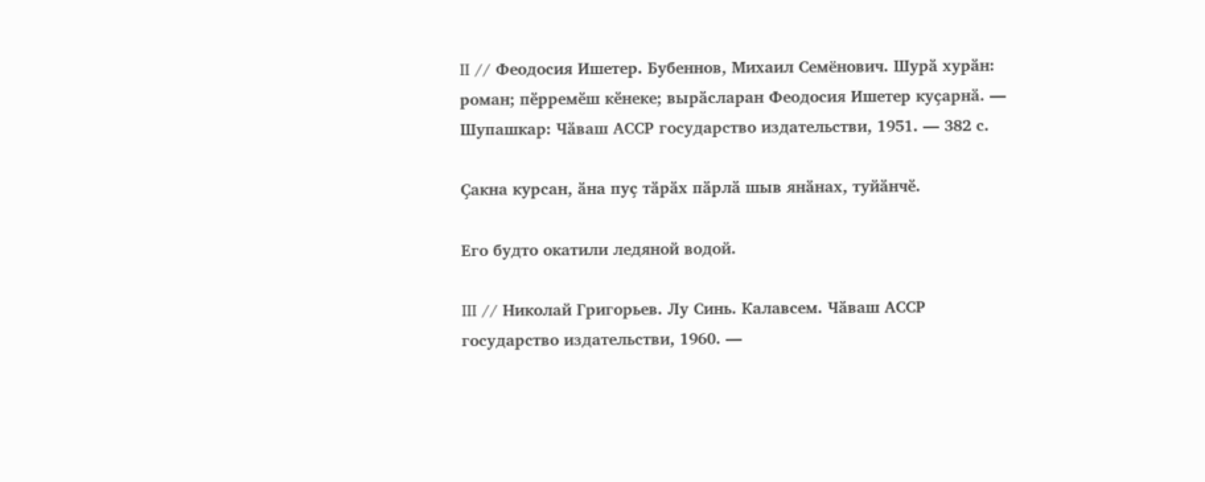II // Феодосия Ишетер. Бубеннов, Михаил Семёнович. Шурӑ хурӑн: роман; пӗрремӗш кӗнеке; вырӑсларан Феодосия Ишетер куҫарнӑ. — Шупашкар: Чӑваш АССР государство издательстви, 1951. — 382 с.

Ҫакна курсан, ӑна пуҫ тӑрӑх пӑрлӑ шыв янӑнах, туйӑнчӗ.

Его будто окатили ледяной водой.

III // Николай Григорьев. Лу Синь. Калавсем. Чӑваш АССР государство издательстви, 1960. —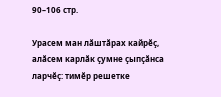90–106 стр.

Урасем ман лӑштӑрах кайрӗҫ, алӑсем карлӑк ҫумне ҫыпҫӑнса ларчӗҫ: тимӗр решетке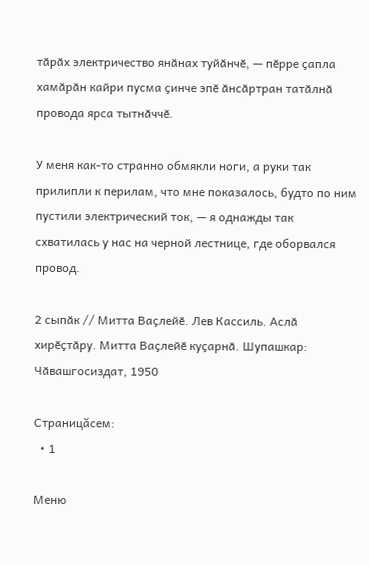тӑрӑх электричество янӑнах туйӑнчӗ, — пӗрре ҫапла хамӑрӑн кайри пусма ҫинче эпӗ ӑнсӑртран татӑлнӑ провода ярса тытнӑччӗ.

У меня как-то странно обмякли ноги, а руки так прилипли к перилам, что мне показалось, будто по ним пустили электрический ток, — я однажды так схватилась у нас на черной лестнице, где оборвался провод.

2 сыпӑк // Митта Ваҫлейӗ. Лев Кассиль. Аслӑ хирӗҫтӑру. Митта Ваҫлейӗ куҫарнӑ. Шупашкар: Чӑвашгосиздат, 1950

Страницăсем:
  • 1

Меню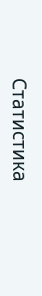Статистика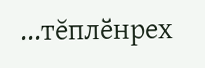...тĕплӗнрех